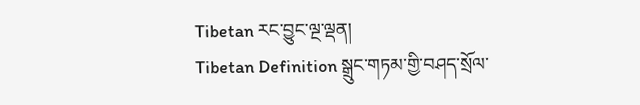Tibetan རང་བྱུང་ལྔ་ལྡན།
Tibetan Definition སྒྲུང་གཏམ་གྱི་བཤད་སྲོལ་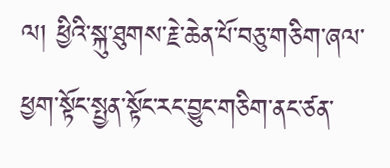ལ། ཕྱིའི་སྐུ་ཐུགས་རྗེ་ཆེན་པོ་བཅུ་གཅིག་ཞལ་ཕྱག་སྟོང་སྤྱན་སྟོང་རང་བྱུང་གཅིག་ནང་ཙན་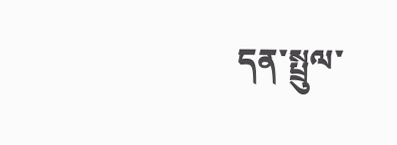དན་སྤྲུལ་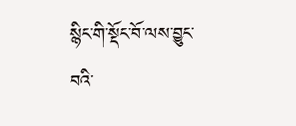སྙིང་གི་སྡོང་བོ་ལས་བྱུང་བའི་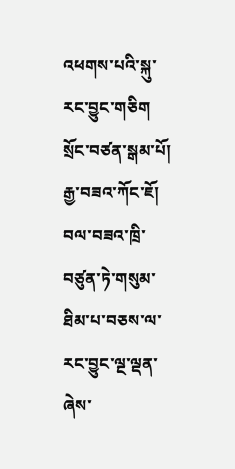འཕགས་པའི་སྐུ་རང་བྱུང་གཅིག སྲོང་བཙན་སྒམ་པོ། རྒྱ་བཟའ་ཀོང་ཇོ། བལ་བཟའ་ཁྲི་བཙུན་ཏེ་གསུམ་ཐིམ་པ་བཅས་ལ་རང་བྱུང་ལྔ་ལྡན་ཞེས་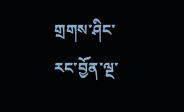གྲགས་ཤིང་རང་བྱོན་ལྔ་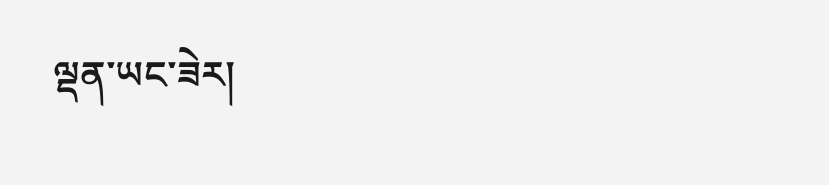ལྡན་ཡང་ཟེར།